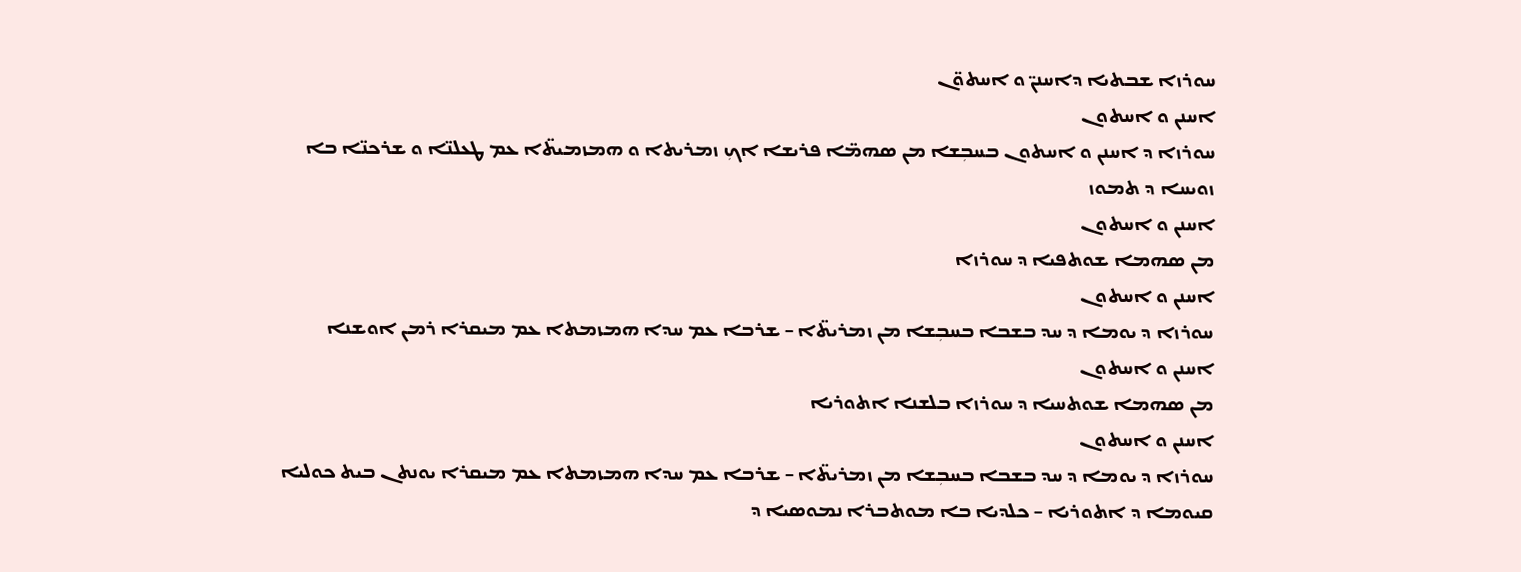ܚܘܪܙܐ ܫܒܬܝܐ ܕܐܚܢܢ̈ ܘ ܐܚܬܘ̈ܢ
ܐܚܢܢ ܘ ܐܚܬܘܢ
ܚܘܪܙܐ ܕ ܐܚܢܢ ܘ ܐܚܬܘܢ ܒܚܒܼܫܐ ܡܢ ܣܗܡ̈ܐ ܦܪܝܫܐ ܐܟܼ ܙܡܪܝܬܐ ܘ ܗܡܙܡܝܬ̈ܐ ܥܡ ܛܥܠܢ̈ܐ ܘ ܫܪܟܢ̈ܐ ܒܐ ܙܘܝܚܐ ܕ ܬܡܘܙ
ܐܚܢܢ ܘ ܐܚܬܘܢ
ܡܢ ܣܗܡܐ ܫܘܬܦܝܐ ܕ ܚܘܪܙܐ
ܐܚܢܢ ܘ ܐܚܬܘܢ
ܚܘܪܙܐ ܕ ܝܘܡܐ ܕ ܚܕ ܒܫܒܐ ܒܚܒܼܫܐ ܡܢ ܙܡܪܝܬ̈ܐ – ܫܪܒܐ ܥܡ ܚܕܐ ܗܡܙܡܬܐ ܥܡ ܡܝܩܪܐ ܪܡܢ ܐܘܫܢܐ
ܐܚܢܢ ܘ ܐܚܬܘܢ
ܡܢ ܣܗܡܐ ܫܘܬܚܝܐ ܕ ܚܘܪܙܐ ܒܠܫܢܐ ܐܬܘܪܝܐ
ܐܚܢܢ ܘ ܐܚܬܘܢ
ܚܘܪܙܐ ܕ ܝܘܡܐ ܕ ܚܕ ܒܫܒܐ ܒܚܒܼܫܐ ܡܢ ܙܡܪܝܬ̈ܐ – ܫܪܒܐ ܥܡ ܚܕܐ ܗܡܙܡܬܐ ܥܡ ܡܝܩܪܐ ܝܘܢܬܢ ܒܝܬ ܟܘܠܝܐ ܩܝܘܡܐ ܕ ܐܬܘܪܝܐ – ܟܠܕܝܐ ܒܐ ܡܘܬܒܪܐ ܢܡܘܣܝܐ ܕ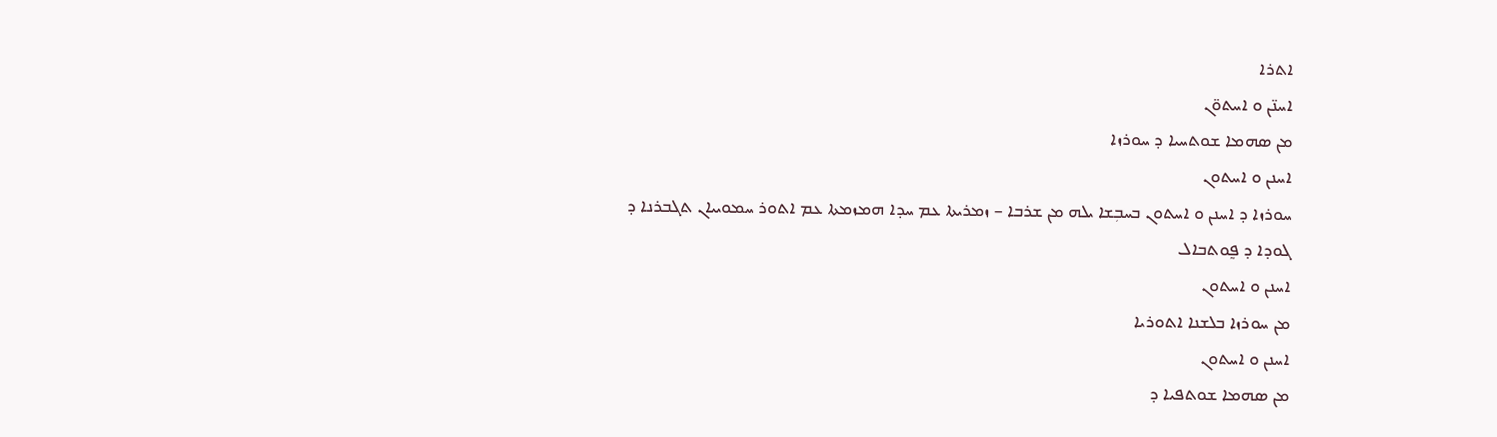ܐܬܪܐ
ܐܚܢ̈ܢ ܘ ܐܚܬܘ̈ܢ
ܡܢ ܣܗܡܐ ܫܘܬܚܝܐ ܕ ܚܘܪܙܐ
ܐܚܢܢ ܘ ܐܚܬܘܢ
ܚܘܪܙܐ ܕ ܐܚܢܢ ܘ ܐܚܬܘܢ ܒܚܒܼܫܐ ܝܠܗ ܡܢ ܫܪܒܐ – ܙܡܪܝܬܐ ܥܡ ܚܕܐ ܗܡܙܡܬܐ ܥܡ ܐܬܘܪ ܚܡܘܝܝܐܢ ܬܓܒܪܢܐ ܕ ܓܘܕܐ ܕ ܦ̰ܘܬܒܐܠ
ܐܚܢܢ ܘ ܐܚܬܘܢ
ܡܢ ܚܘܪܙܐ ܒܠܫܢܐ ܐܬܘܪܝܐ
ܐܚܢܢ ܘ ܐܚܬܘܢ
ܡܢ ܣܗܡܐ ܫܘܬܦܝܐ ܕ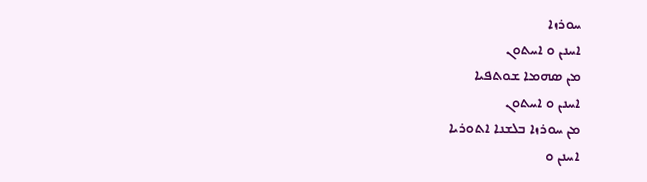ܚܘܪܙܐ
ܐܚܢܢ ܘ ܐܚܬܘܢ
ܡܢ ܣܗܡܐ ܫܘܬܦܝܐ
ܐܚܢܢ ܘ ܐܚܬܘܢ
ܡܢ ܚܘܪܙܐ ܒܠܫܢܐ ܐܬܘܪܝܐ
ܐܚܢܢ ܘ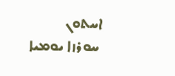ܐܚܬܘܢ
 ܚܘܪܙܐ ܝܘܡܝܐ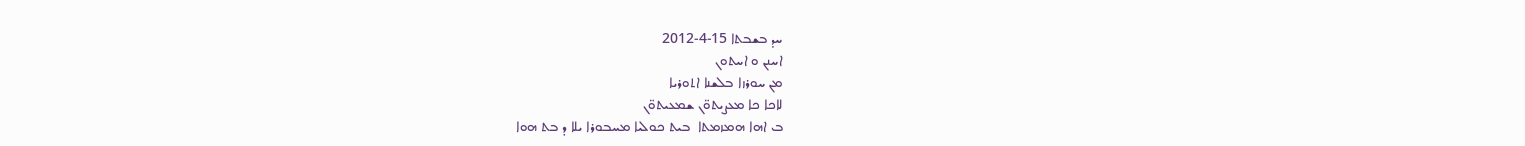ܚܕ ܒܫܒܬܐ 15-4-2012
ܐܚܢܢ ܘ ܐܚܬܘܢ
ܡܢ ܚܘܪܙܐ ܒܠܫܢܐ ܐܬܘܪܝܐ
ܠܐܟܐ ܟܐ ܡܥܨܝܬܘ̈ܢ ܫܡܥܝܬܘ̈ܢ
ܒ ܐܗܐ ܗܡܙܡܬܐ  ܒܝܬ ܟܘܠܝܐ ܡܚܒܘܪܐ ܝܠܐ ܕ ܒܬ ܗܘܐ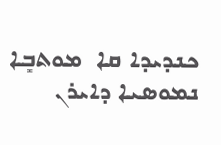ܟܢܕܝܕܐ ܩܐ  ܡܘܬܒܻܐ ܢܡܘܣܝܐ ܕܐܝܪܢ